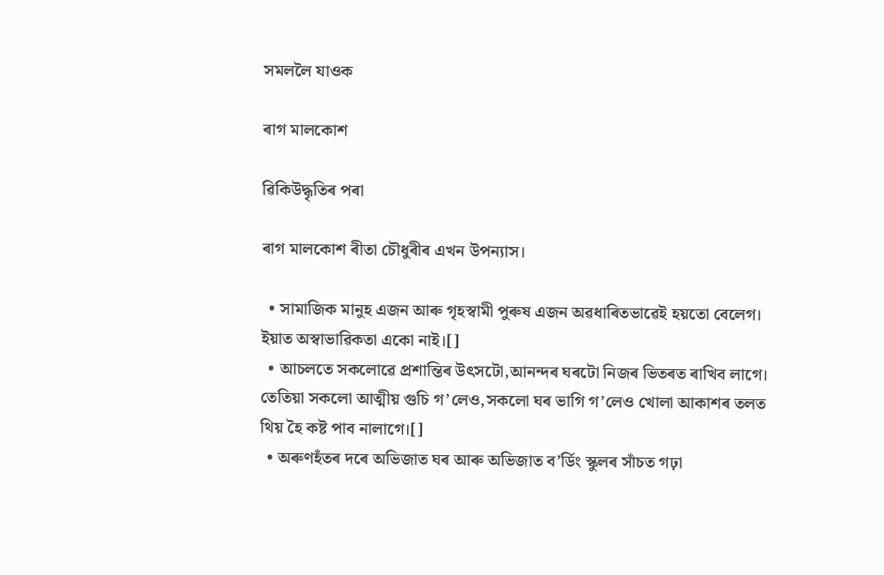সমললৈ যাওক

ৰাগ মালকোশ

ৱিকিউদ্ধৃতিৰ পৰা

ৰাগ মালকোশ ৰীতা চৌধুৰীৰ এখন উপন্যাস।

  • সামাজিক মানুহ এজন আৰু গৃহস্বামী পুৰুষ এজন অৱধাৰিতভাৱেই হয়তো বেলেগ। ইয়াত অস্বাভাৱিকতা একো নাই।[]
  • আচলতে সকলোৱে প্ৰশান্তিৰ উৎসটো,আনন্দৰ ঘৰটো নিজৰ ভিতৰত ৰাখিব লাগে। তেতিয়া সকলো আত্মীয় গুচি গ’লেও,সকলো ঘৰ ভাগি গ’লেও খোলা আকাশৰ তলত থিয় হৈ কষ্ট পাব নালাগে।[]
  • অৰুণহঁতৰ দৰে অভিজাত ঘৰ আৰু অভিজাত ব’ৰ্ডিং স্কুলৰ সাঁচত গঢ়া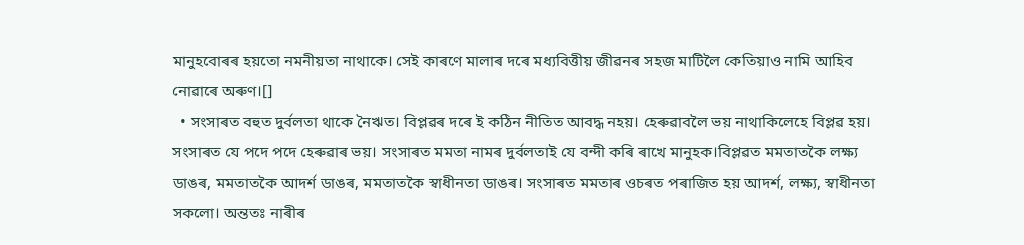মানুহবোৰৰ হয়তো নমনীয়তা নাথাকে। সেই কাৰণে মালাৰ দৰে মধ্যবিত্তীয় জীৱনৰ সহজ মাটিলৈ কেতিয়াও নামি আহিব নোৱাৰে অৰুণ।[]
  • সংসাৰত বহুত দুৰ্বলতা থাকে নৈঋত। বিপ্লৱৰ দৰে ই কঠিন নীতিত আবদ্ধ নহয়। হেৰুৱাবলৈ ভয় নাথাকিলেহে বিপ্লৱ হয়। সংসাৰত যে পদে পদে হেৰুৱাৰ ভয়। সংসাৰত মমতা নামৰ দুৰ্বলতাই যে বন্দী কৰি ৰাখে মানুহক।বিপ্লৱত মমতাতকৈ লক্ষ্য ডাঙৰ, মমতাতকৈ আদৰ্শ ডাঙৰ, মমতাতকৈ স্বাধীনতা ডাঙৰ। সংসাৰত মমতাৰ ওচৰত পৰাজিত হয় আদৰ্শ, লক্ষ্য, স্বাধীনতা সকলো। অন্ততঃ নাৰীৰ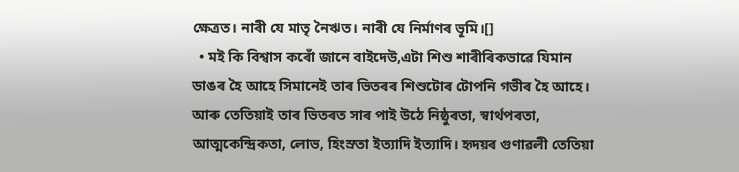ক্ষেত্ৰত। নাৰী যে মাতৃ নৈঋত। নাৰী যে নিৰ্মাণৰ ভূমি।[]
  • মই কি বিশ্বাস কৰোঁ জানে বাইদেউ,এটা শিশু শাৰীৰিকভাৱে যিমান ডাঙৰ হৈ আহে সিমানেই তাৰ ভিতৰৰ শিশুটোৰ টোপনি গভীৰ হৈ আহে। আৰু তেতিয়াই তাৰ ভিতৰত সাৰ পাই উঠে নিষ্ঠুৰতা, স্বাৰ্থপৰতা, আত্মকেন্দ্ৰিকতা, লোভ, হিংস্ৰতা ইত্যাদি ইত্যাদি। হৃদয়ৰ গুণাৱলী তেতিয়া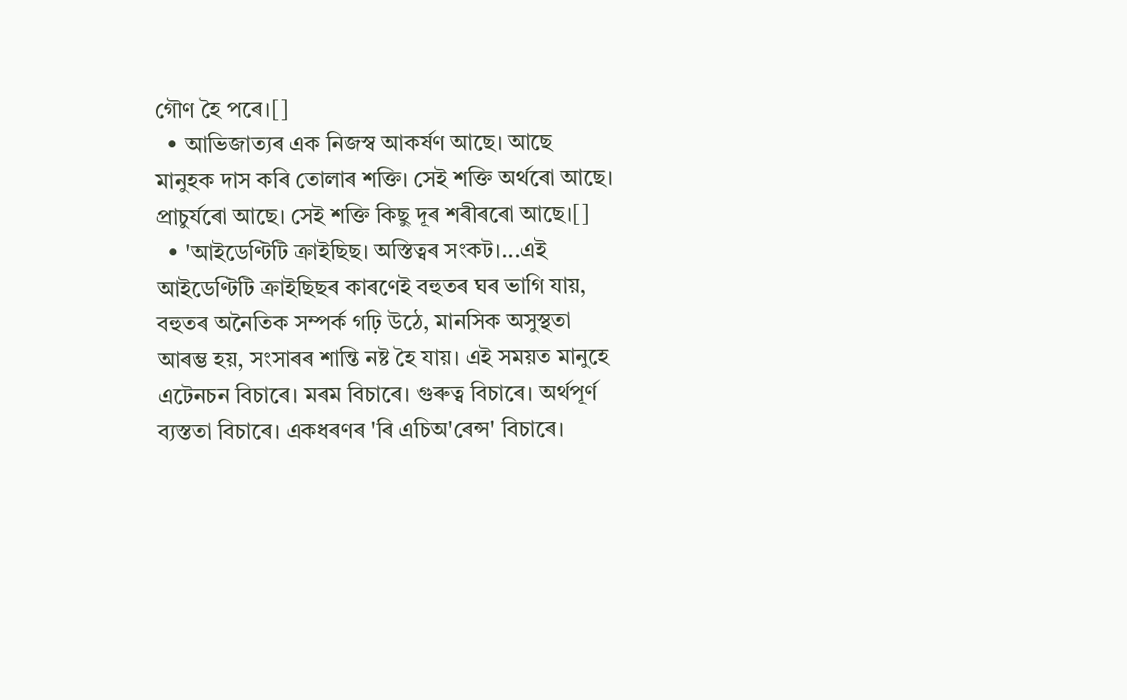গৌণ হৈ পৰে।[]
  • আভিজাত্যৰ এক নিজস্ব আকৰ্ষণ আছে। আছে মানুহক দাস কৰি তোলাৰ শক্তি। সেই শক্তি অৰ্থৰো আছে। প্ৰাচুৰ্যৰো আছে। সেই শক্তি কিছু দূৰ শৰীৰৰো আছে।[]
  • 'আইডেণ্টিটি ক্ৰাইছিছ। অস্তিত্বৰ সংকট।...এই আইডেণ্টিটি ক্ৰাইছিছৰ কাৰণেই বহুতৰ ঘৰ ভাগি যায়, বহুতৰ অনৈতিক সম্পৰ্ক গঢ়ি উঠে, মানসিক অসুস্থতা আৰম্ভ হয়, সংসাৰৰ শান্তি নষ্ট হৈ যায়। এই সময়ত মানুহে এটেনচন বিচাৰে। মৰম বিচাৰে। গুৰুত্ব বিচাৰে। অৰ্থপূৰ্ণ ব্যস্ততা বিচাৰে। একধৰণৰ 'ৰি এচিঅ'ৰেন্স' বিচাৰে।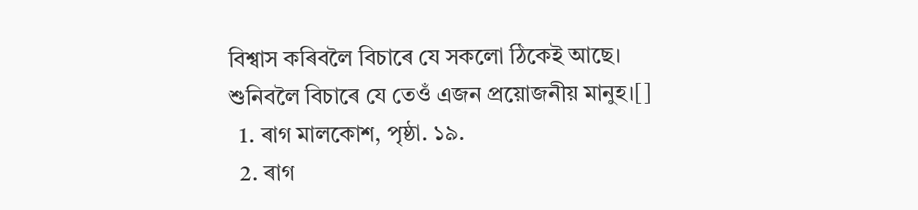বিশ্বাস কৰিবলৈ বিচাৰে যে সকলো ঠিকেই আছে। শুনিবলৈ বিচাৰে যে তেওঁ এজন প্ৰয়োজনীয় মানুহ।[]
  1. ৰাগ মালকোশ, পৃষ্ঠা. ১৯.
  2. ৰাগ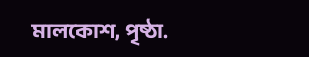মালকোশ, পৃষ্ঠা.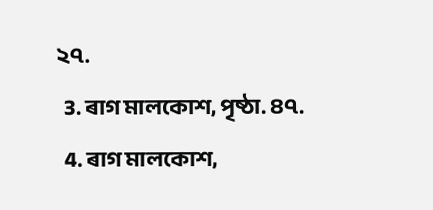২৭.
  3. ৰাগ মালকোশ, পৃষ্ঠা. ৪৭.
  4. ৰাগ মালকোশ,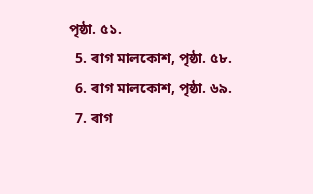পৃষ্ঠা. ৫১.
  5. ৰাগ মালকোশ, পৃষ্ঠা. ৫৮.
  6. ৰাগ মালকোশ, পৃষ্ঠা. ৬৯.
  7. ৰাগ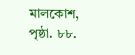মালকোশ, পৃষ্ঠা. ৮৮.